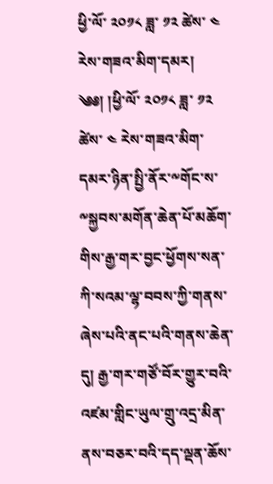ཕྱི་ལོ་ ༢༠༡༨ ཟླ་ ༡༢ ཚེས་ ༤ རེས་གཟའ་མིག་དམར།
༄༅། །ཕྱི་ལོ་ ༢༠༡༨ ཟླ་ ༡༢ ཚེས་ ༤ རེས་གཟའ་མིག་དམར་ཉིན་སྤྱི་ནོར་༸གོང་ས་༸སྐྱབས་མགོན་ཆེན་པོ་མཆོག་གིས་རྒྱ་གར་བྱང་ཕྱོགས་སན་ཀི་སའམ་ལྷ་བབས་ཀྱི་གནས་ཞེས་པའི་ནང་པའི་གནས་ཆེན་དུ། རྒྱ་གར་གཙོ་བོར་གྱུར་བའི་འཛམ་གླིང་ཡུལ་གྲུ་འདྲ་མིན་ནས་བཅར་བའི་དད་ལྡན་ཆོས་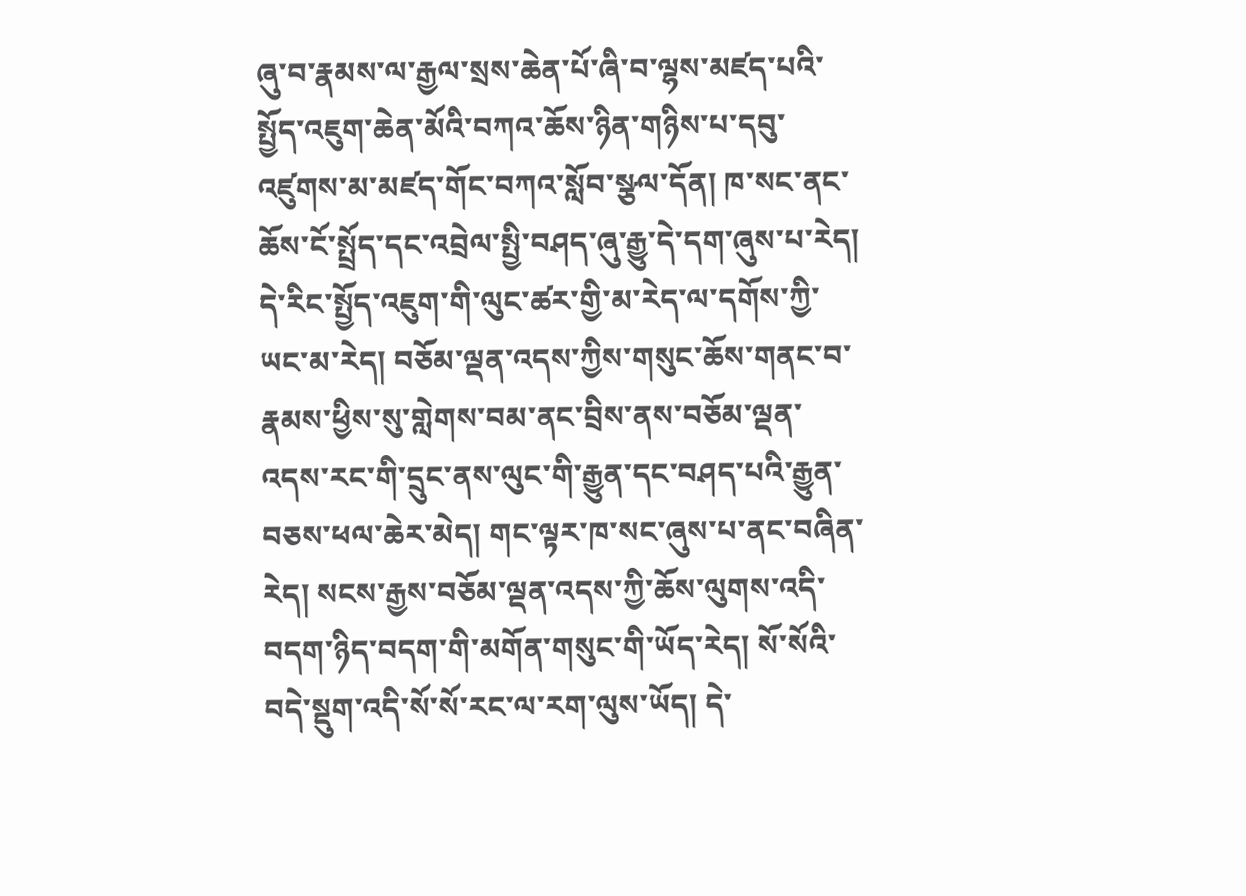ཞུ་བ་རྣམས་ལ་རྒྱལ་སྲས་ཆེན་པོ་ཞི་བ་ལྷས་མཛད་པའི་སྤྱོད་འཇུག་ཆེན་མོའི་བཀའ་ཆོས་ཉིན་གཉིས་པ་དབུ་འཛུགས་མ་མཛད་གོང་བཀའ་སློབ་སྩལ་དོན། ཁ་སང་ནང་ཆོས་ངོ་སྤྲོད་དང་འབྲེལ་སྤྱི་བཤད་ཞུ་རྒྱུ་དེ་དག་ཞུས་པ་རེད། དེ་རིང་སྤྱོད་འཇུག་གི་ལུང་ཚར་གྱི་མ་རེད་ལ་དགོས་ཀྱི་ཡང་མ་རེད། བཅོམ་ལྡན་འདས་ཀྱིས་གསུང་ཆོས་གནང་བ་རྣམས་ཕྱིས་སུ་གླེགས་བམ་ནང་བྲིས་ནས་བཅོམ་ལྡན་འདས་རང་གི་དྲུང་ནས་ལུང་གི་རྒྱུན་དང་བཤད་པའི་རྒྱུན་བཅས་ཕལ་ཆེར་མེད། གང་ལྟར་ཁ་སང་ཞུས་པ་ནང་བཞིན་རེད། སངས་རྒྱས་བཅོམ་ལྡན་འདས་ཀྱི་ཆོས་ལུགས་འདི་བདག་ཉིད་བདག་གི་མགོན་གསུང་གི་ཡོད་རེད། སོ་སོའི་བདེ་སྡུག་འདི་སོ་སོ་རང་ལ་རག་ལུས་ཡོད། དེ་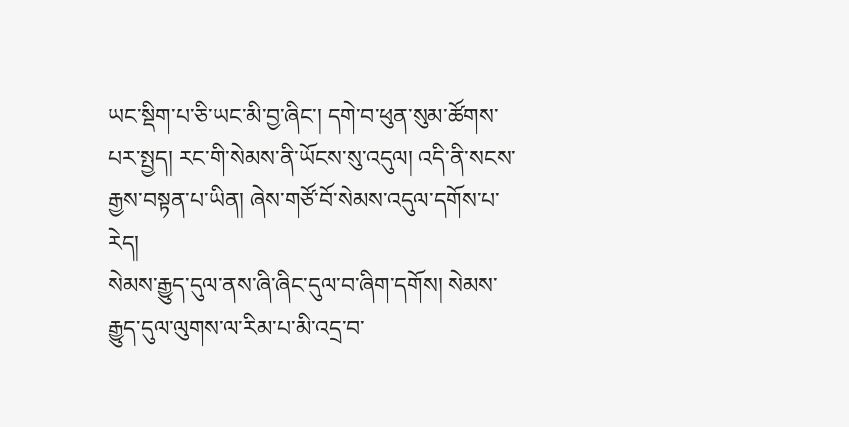ཡང་སྡིག་པ་ཅི་ཡང་མི་བྱ་ཞིང་། དགེ་བ་ཕུན་སུམ་ཚོགས་པར་སྤྱད། རང་གི་སེམས་ནི་ཡོངས་སུ་འདུལ། འདི་ནི་སངས་རྒྱས་བསྟན་པ་ཡིན། ཞེས་གཙོ་བོ་སེམས་འདུལ་དགོས་པ་རེད།
སེམས་རྒྱུད་དུལ་ནས་ཞི་ཞིང་དུལ་བ་ཞིག་དགོས། སེམས་རྒྱུད་དུལ་ལུགས་ལ་རིམ་པ་མི་འདྲ་བ་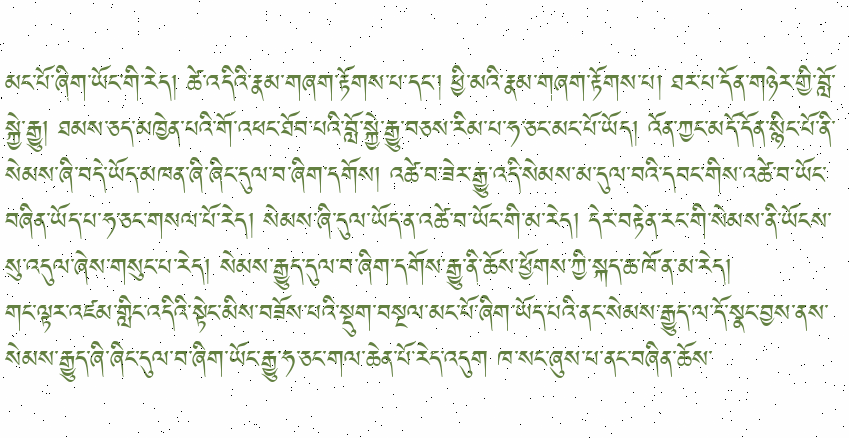མང་པོ་ཞིག་ཡོང་གི་རེད། ཚེ་འདིའི་རྣམ་གཞག་རྟོགས་པ་དང་། ཕྱི་མའི་རྣམ་གཞག་རྟོགས་པ། ཐར་པ་དོན་གཉེར་གྱི་བློ་སྐྱེ་རྒྱུ། ཐམས་ཅད་མཁྱེན་པའི་གོ་འཕང་ཐོབ་པའི་བློ་སྐྱེ་རྒྱུ་བཅས་རིམ་པ་ཧ་ཅང་མང་པོ་ཡོད། འོན་ཀྱང་མདོ་དོན་སྙིང་པོ་ནི་སེམས་ཞི་བདེ་ཡོད་མཁན་ཞི་ཞིང་དུལ་བ་ཞིག་དགོས། འཚེ་བ་ཟེར་རྒྱུ་འདི་སེམས་མ་དུལ་བའི་དབང་གིས་འཚེ་བ་ཡོང་བཞིན་ཡོད་པ་ཧ་ཅང་གསལ་པོ་རེད། སེམས་ཞི་དུལ་ཡོད་ན་འཚེ་བ་ཡོང་གི་མ་རེད། དེར་བརྟེན་རང་གི་སེམས་ནི་ཡོངས་སུ་འདུལ་ཞེས་གསུང་པ་རེད། སེམས་རྒྱུད་དུལ་བ་ཞིག་དགོས་རྒྱུ་ནི་ཆོས་ཕྱོགས་ཀྱི་སྐད་ཆ་ཁོ་ན་མ་རེད།
གང་ལྟར་འཛམ་གླིང་འདིའི་སྟེང་མིས་བཟོས་པའི་སྡུག་བསྔལ་མང་པོ་ཞིག་ཡོད་པའི་ནང་སེམས་རྒྱུད་ལ་དོ་སྣང་བྱས་ནས་སེམས་རྒྱུད་ཞི་ཞིང་དུལ་བ་ཞིག་ཡོང་རྒྱུ་ཧ་ཅང་གལ་ཆེན་པོ་རེད་འདུག ཁ་སང་ཞུས་པ་ནང་བཞིན་ཆོས་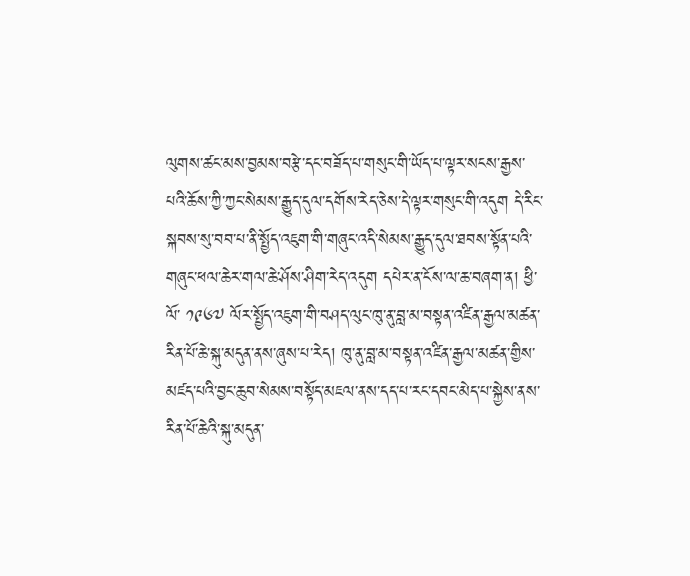ལུགས་ཚང་མས་བྱམས་བརྩེ་དང་བཟོད་པ་གསུང་གི་ཡོད་པ་ལྟར་སངས་རྒྱས་པའི་ཆོས་ཀྱི་ཀྱང་སེམས་རྒྱུད་དུལ་དགོས་རེད་ཅེས་དེ་ལྟར་གསུང་གི་འདུག དེ་རིང་སྐབས་སུ་བབ་པ་ནི་སྤྱོད་འཇུག་གི་གཞུང་འདི་སེམས་རྒྱུད་དུལ་ཐབས་སྟོན་པའི་གཞུང་ཕལ་ཆེར་གལ་ཆེ་ཤོས་ཤིག་རེད་འདུག དཔེར་ན་ངོས་ལ་ཆ་བཞག་ན། ཕྱི་ལོ་ ༡༩༦༧ ལོར་སྤྱོད་འཇུག་གི་བཤད་ལུང་ཁུ་ནུ་བླ་མ་བསྟན་འཛིན་རྒྱལ་མཚན་རིན་པོ་ཆེ་སྐུ་མདུན་ནས་ཞུས་པ་རེད། ཁུ་ནུ་བླ་མ་བསྟན་འཛིན་རྒྱལ་མཚན་གྱིས་མཛད་པའི་བྱང་ཆུབ་སེམས་བསྟོད་མཇལ་ནས་དད་པ་རང་དབང་མེད་པ་སྐྱེས་ནས་རིན་པོ་ཆེའི་སྐུ་མདུན་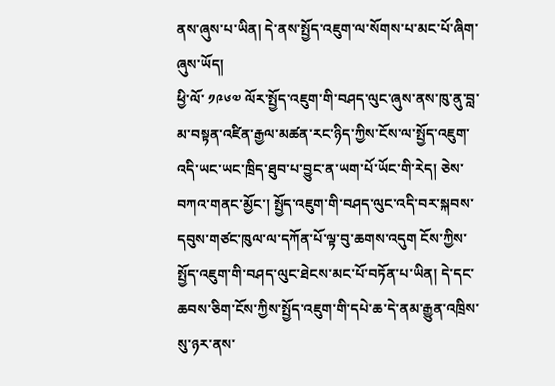ནས་ཞུས་པ་ཡིན། དེ་ནས་སྤྱོད་འཇུག་ལ་སོགས་པ་མང་པོ་ཞིག་ཞུས་ཡོད།
ཕྱི་ལོ་ ༡༩༦༧ ལོར་སྤྱོད་འཇུག་གི་བཤད་ལུང་ཞུས་ནས་ཁུ་ནུ་བླ་མ་བསྟན་འཛིན་རྒྱལ་མཚན་རང་ཉིད་ཀྱིས་ངོས་ལ་སྤྱོད་འཇུག་འདི་ཡང་ཡང་ཁྲིད་ཐུབ་པ་བྱུང་ན་ཡག་པོ་ཡོང་གི་རེད། ཅེས་བཀའ་གནང་མྱོང་། སྤྱོད་འཇུག་གི་བཤད་ལུང་འདི་བར་སྐབས་དབུས་གཙང་ཁུལ་ལ་དཀོན་པོ་ལྟ་བུ་ཆགས་འདུག ངོས་ཀྱིས་སྤྱོད་འཇུག་གི་བཤད་ལུང་ཐེངས་མང་པོ་བཏོན་པ་ཡིན། དེ་དང་ཆབས་ཅིག་ངོས་ཀྱིས་སྤྱོད་འཇུག་གི་དཔེ་ཆ་དེ་ནམ་རྒྱུན་འཁྲིས་སུ་ཉར་ནས་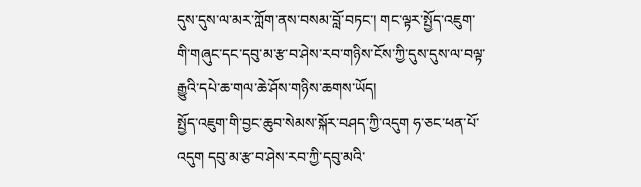དུས་དུས་ལ་མར་ཀློག་ནས་བསམ་བློ་བཏང་། གང་ལྟར་སྤྱོད་འཇུག་གི་གཞུང་དང་དབུ་མ་རྩ་བ་ཤེས་རབ་གཉིས་ངོས་ཀྱི་དུས་དུས་ལ་བལྟ་རྒྱུའི་དཔེ་ཆ་གལ་ཆེ་ཤོས་གཉིས་ཆགས་ཡོད།
སྤྱོད་འཇུག་གི་བྱང་ཆུབ་སེམས་སྐོར་བཤད་ཀྱི་འདུག ཧ་ཅང་ཕན་པོ་འདུག དབུ་མ་རྩ་བ་ཤེས་རབ་ཀྱི་དབུ་མའི་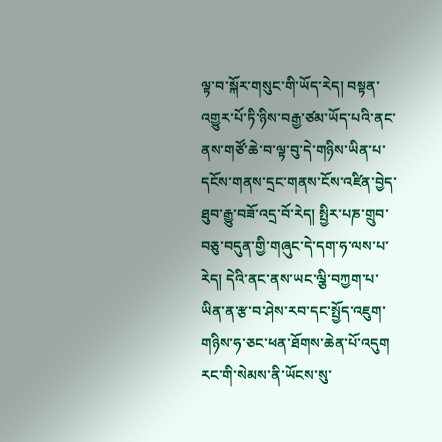ལྟ་བ་སྐོར་གསུང་གི་ཡོད་རེད། བསྟན་འགྱུར་པོ་ཏི་ཉིས་བརྒྱ་ཙམ་ཡོད་པའི་ནང་ནས་གཙོ་ཆེ་བ་ལྟ་བུ་དེ་གཉིས་ཡིན་པ་དངོས་གནས་དྲང་གནས་ངོས་འཛིན་བྱེད་ཐུབ་རྒྱུ་བཟོ་འདྲ་བོ་རེད། སྤྱིར་པཎ་གྲུབ་བཅུ་བདུན་གྱི་གཞུང་དེ་དག་ཧ་ལས་པ་རེད། དེའི་ནང་ནས་ཡང་ལྕི་བཀྱག་པ་ཡིན་ན་རྩ་བ་ཤེས་རབ་དང་སྤྱོད་འཇུག་གཉིས་ཧ་ཅང་ཕན་ཐོགས་ཆེན་པོ་འདུག
རང་གི་སེམས་ནི་ཡོངས་སུ་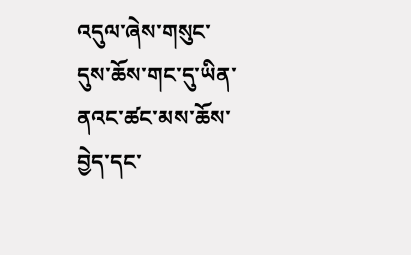འདུལ་ཞེས་གསུང་དུས་ཆོས་གང་དུ་ཡིན་ནའང་ཚང་མས་ཆོས་བྱེད་དང་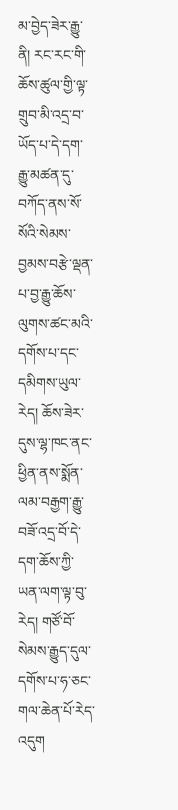མ་བྱེད་ཟེར་རྒྱུ་ནི། རང་རང་གི་ཆོས་ཚུལ་གྱི་ལྟ་གྲུབ་མི་འདྲ་བ་ཡོད་པ་དེ་དག་རྒྱུ་མཚན་དུ་བཀོད་ནས་སོ་སོའི་སེམས་བྱམས་བརྩེ་ལྡན་པ་བྱ་རྒྱུ་ཆོས་ལུགས་ཚང་མའི་དགོས་པ་དང་དམིགས་ཡུལ་རེད། ཆོས་ཟེར་དུས་ལྷ་ཁང་ནང་ཕྱིན་ནས་སྨོན་ལམ་བརྒྱག་རྒྱུ་བཟོ་འདྲ་བོ་དེ་དག་ཆོས་ཀྱི་ཡན་ལག་ལྟ་བུ་རེད། གཙོ་བོ་སེམས་རྒྱུད་དུལ་དགོས་པ་ཧ་ཅང་གལ་ཆེན་པོ་རེད་འདུག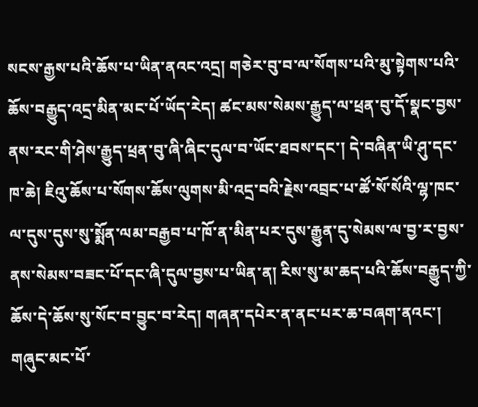སངས་རྒྱས་པའི་ཆོས་པ་ཡིན་ནའང་འདྲ། གཅེར་བུ་བ་ལ་སོགས་པའི་མུ་སྟེགས་པའི་ཆོས་བརྒྱུད་འདྲ་མིན་མང་པོ་ཡོད་རེད། ཚང་མས་སེམས་རྒྱུད་ལ་ཕྲན་བུ་དོ་སྣང་བྱས་ནས་རང་གི་ཤེས་རྒྱུད་ཕྲན་བུ་ཞི་ཞིང་དུལ་བ་ཡོང་ཐབས་དང་། དེ་བཞིན་ཡི་ཤུ་དང་ཁ་ཆེ། ཇིའུ་ཆོས་པ་སོགས་ཆོས་ལུགས་མི་འདྲ་བའི་རྗེས་འབྲང་པ་ཚོ་སོ་སོའི་ལྷ་ཁང་ལ་དུས་དུས་སུ་སྨོན་ལམ་བརྒྱབ་པ་ཁོ་ན་མིན་པར་དུས་རྒྱུན་དུ་སེམས་ལ་བྱ་ར་བྱས་ནས་སེམས་བཟང་པོ་དང་ཞི་དུལ་བྱས་པ་ཡིན་ན། རིས་སུ་མ་ཆད་པའི་ཆོས་བརྒྱུད་ཀྱི་ཆོས་དེ་ཆོས་སུ་སོང་བ་བྱུང་བ་རེད། གཞན་དཔེར་ན་ནང་པར་ཆ་བཞག་ནའང་། གཞུང་མང་པོ་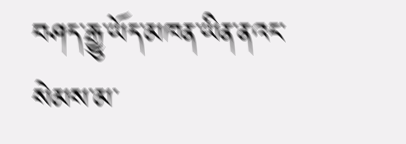བཤད་རྒྱུ་ཡོད་མཁན་ཡིན་ནའང་སེམས་མ་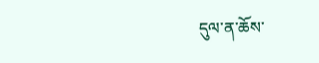དུལ་ན་ཆོས་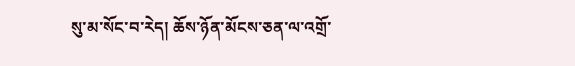སུ་མ་སོང་བ་རེད། ཆོས་ཉོན་མོངས་ཅན་ལ་འགྲོ་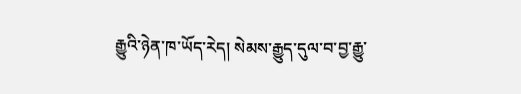རྒྱུའི་ཉེན་ཁ་ཡོད་རེད། སེམས་རྒྱུད་དུལ་བ་བྱ་རྒྱུ་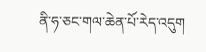ནི་ཧ་ཅང་གལ་ཆེན་པོ་རེད་འདུག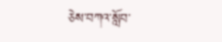ཅེས་བཀའ་སློབ་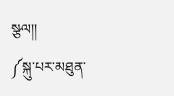སྩལ།།
༼སྐུ་པར་མཐུན་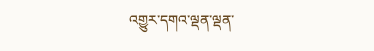འགྱུར་དགའ་ལྡན་ལྡན་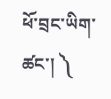ཕོ་བྲང་ཡིག་ཚང་། ༽